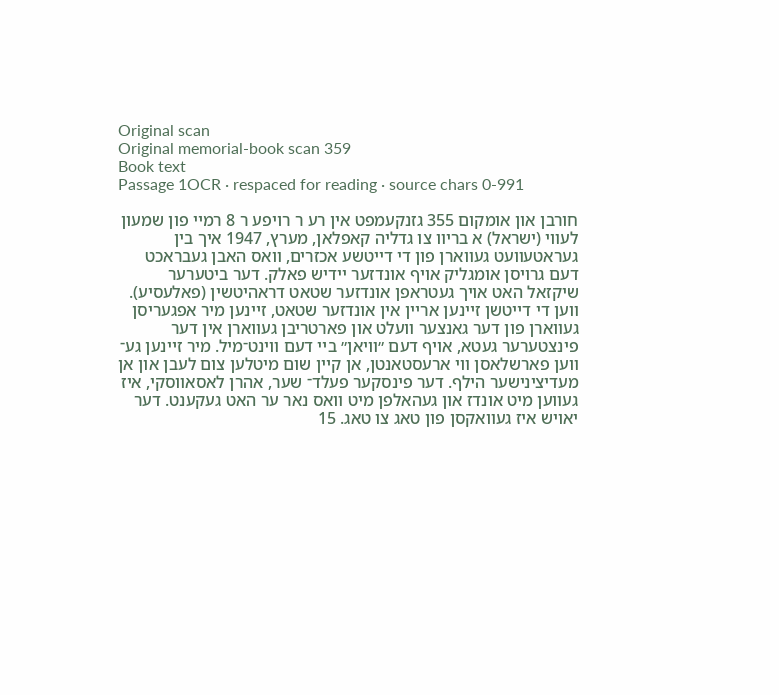Original scan
Original memorial-book scan 359
Book text
Passage 1OCR · respaced for reading · source chars 0-991

חורבן און אומקום 355 גזנקעמפט אין רע ר רױפע ר 8 רמײ פון שמעון לעװי (ישראל) א בריװ צו גדליה קאפלאן, מערץ, 1947 איך בין געראטעװעט געװארן פון די דייטשע אכזרים, װאס האבן געבראכט דעם גרויסן אומגליק אויף אונדזער יידיש פאלק. דער ביטערער שיקזאל האט אויך געטראפן אונדזער שטאט דראהיטשין (פאלעסיע). װען די דײטשן זײנען ארײן אין אונדזער שטאט, זײנען מיר אפגעריסן געװארן פון דער גאנצער װעלט און פארטריבן געװארן אין דער פינצטערער געטא, אויף דעם ״װיאן״ בײ דעם װינט־מיל. מיר זײנען גע־ װען פארשלאסן װי ארעסטאנטן, אן קײן שום מיטלען צום לעבן און אן מעדיצינישער הילף. דער פינסקער פעלד־ שער, אהרן לאסאװסקי, איז געװען מיט אונדז און געהאלפן מיט װאס נאר ער האט געקענט. דער יאויש איז געװאקסן פון טאג צו טאג. 15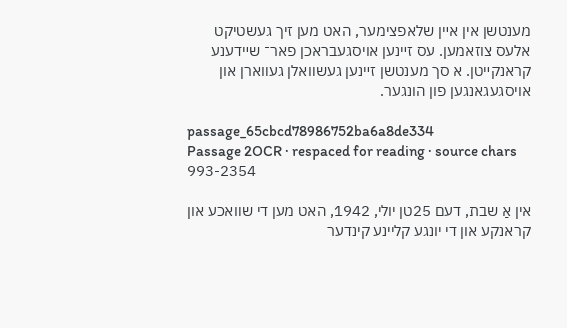מענטשן אין אײן שלאפצימער, האט מען זיך געשטיקט אלעס צוזאמען. עס זײנען אויסגעבראכן פאר־ שײדענע קראנקײטן. א סך מענטשן זײנען געשװאלן געװארן און אויסגעגאנגען פון הונגער.

passage_65cbcd78986752ba6a8de334
Passage 2OCR · respaced for reading · source chars 993-2354

אין אַ שבת, דעם 25טן יולי, 1942, האט מען די שװאכע און קראנקע און די יונגע קליינע קינדער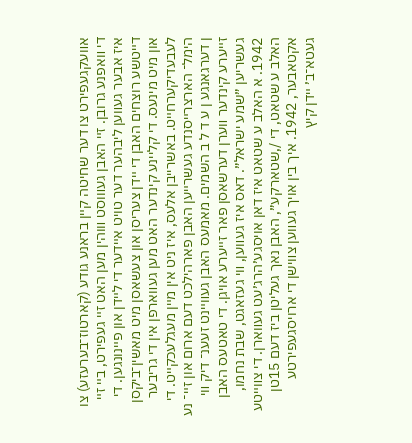אװעקגעפירט צו דער שחיטה קײן בראנע גודע (קארטוז־בערעזע) צו די װאפנע גרובן. זײ האבן געװוסט װוהין מען האט זײ געפירט, בײ זײ איז אבער געװען ליבהער דער טויט אײדער די לײדן און פײנונגען. די דײטשע רוצחים האבן די ײדן צעריסן און צעשאסן מיט מאשין־ביקסן און מיט מינעס. די קליינע קינדער האט מען געװארפן אין די גריבער לעבעדיקערחײט. באשרייבן אלעס, איז ניט אין מײן מעגלעכקײט. די הימל־ הארצרײסנדע געשרײען האבן פארהילכט דעם ארום און זײ־ נע ן דערגאנגע ן ע ד ל ב השמים. מאמעס האבן געװײנט זעענ־ דיק װי זײערע קינדער װערן דערשאסן פאר זײערע אויגן. די טאטעס האבן געשריען ״שמע ישראל״. דאס איז געװען, װי געזאגט, שבת נחמו, 1942. א האלב ע שטאט איז דאן אויסגע׳הרג׳עט געװארן. די צװײטע האלב ע שטאט, די /,שטארקע״, האבן נאך געליטן ביז דעם 15טן אקטאבער, 1942. איך בין אויך געװען צװישן די ארויסגעפירטע געטא־ב׳ ײדן קיץ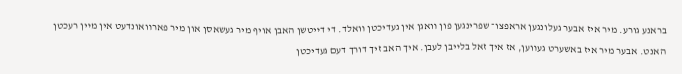בראנע גורע. מיר איז אבער געלונגען אראפצו־ שפרינגען פון װאגן אין געדיכטן װאלד. די דײטשן האבן אויף מיר געשאסן און מיר פארװאונדעט אין מײן רעכטן האנט. אבער מיר איז באשערט געװען, אז איך זאל בלײבן לעבן. איך האב זיך דורך דעם געדיכטן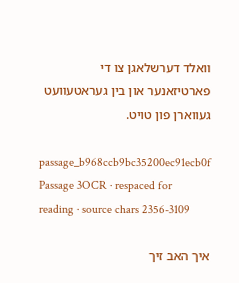װאלד דערשלאגן צו די פארטיזאנער און בין געראטעװעט געווארן פון טויט.

passage_b968ccb9bc35200ec91ecb0f
Passage 3OCR · respaced for reading · source chars 2356-3109

איך האב זיך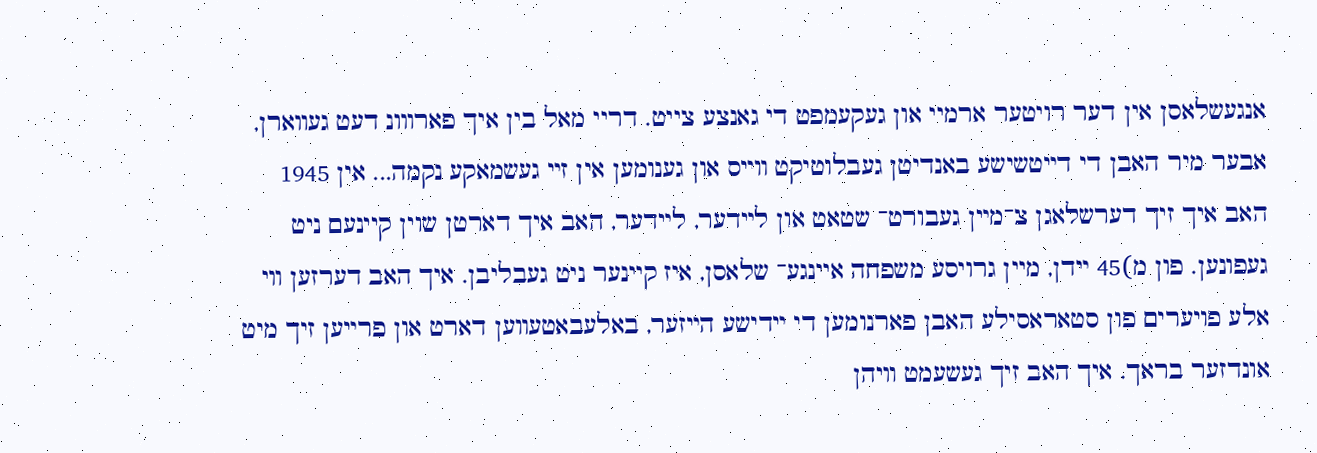אנגעשלאסן אין דער רויטער ארמיי און געקעמפט די גאנצע צייט. דריי מאל בין איך פארװונ דעט געװארן, אבער מיר האבן די דײטשישע באנדיטן געבלוטיקט װײס און גענומען אין זײ געשמאקע נקמה... אין 1945 האב איך זיך דערשלאגן צ־מײן געבורט־ שטאט און לײדער, לײדער, האב איך דארטן שוין קיינעם ניט געפונען. פון מ)45 ײדן, מיין גרויסע משפחה איינגע־ שלאסן, איז קיינער ניט געבליבן. איך האב דערזען װי אלע פויערים פון סטאראסילע האבן פארנומען די ײדישע הײזער, באלעבאטעװען דארט און פרײען זיך מיט אונדזער בראך. איך האב זיך געשעמט װיהן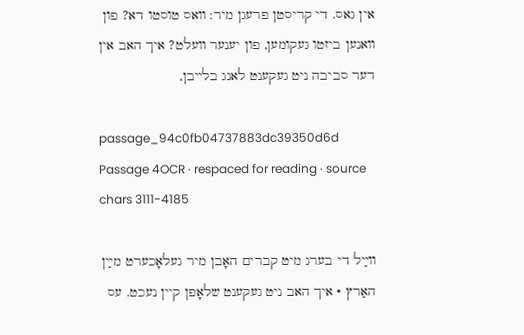אין גאס. די קריסטן פרעגן מיר: װאס טוסטו דא? פון װאנען ביזטו געקומען, פון יענער װעלט? איך האב אין דער סביבה ניט געקענט לאנג בלײבן,

passage_94c0fb04737883dc39350d6d
Passage 4OCR · respaced for reading · source chars 3111-4185

װײַל די בערג מיט קברים האָבן מיר געלאָכערט מײַן האַרץ • איך האב ניט געקענט שלאָפן קיין נעכט. עס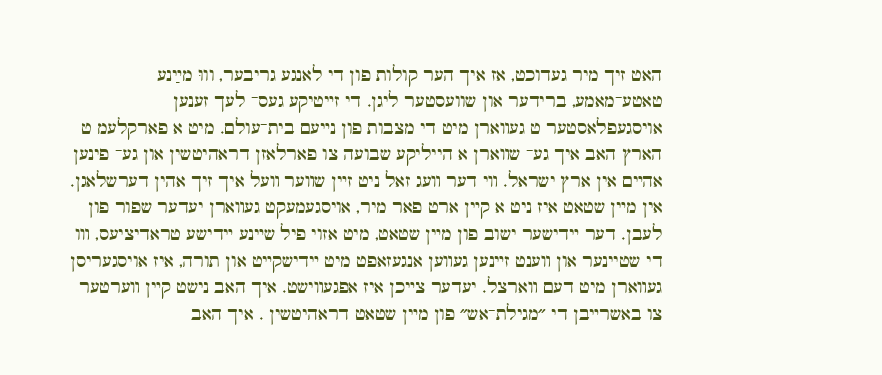האט זיך מיר געדוכט, אז איך הער קולות פון די לאנגע גריבער, וווּ מײַנע טאטע־מאמע, ברידער און שוועסטער ליגן. די זײטיקע געס־ לעך זענען אויסגעפלאסטער ט געװארן מיט די מצבות פון נײעם בית־עולם. מיט א פארקלעמ ט הארץ האב איך גע־ שװארן א הייליקע שבועה צו פארלאזן דראהיטשין און גע־ פינען אהײם אין ארץ ישראל. װי דער װעג זאל ניט זײן שװער װעל איך זיך אהין דערשלאגן. אין מײן שטאט איז ניט א קײן ארט פאר מיר, אויסגעמעקט געװארן יעדער שפור פון לעבן. דער ײדישער ישוב פון מײן שטאט, מיט אזוי פיל שײנע ײדישע טראדיציעס, װו די שטיינער און װענט זײנען געװען אנגעזאפט מיט ײדישקײט און תורה, איז אויסגעריסן געװארן מיט דעם װארצל. יעדער צײכן איז אפגעװישט. איך האב נישט קײן װערטער צו באשרײבן די ״מגילת־אש״ פון מײן שטאט דראהיטשין . איך האב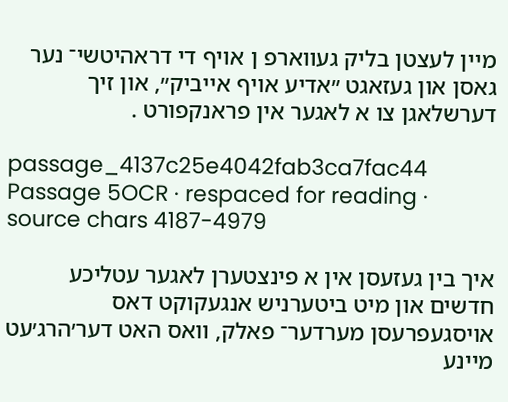מײן לעצטן בליק געװארפ ן אױף די דראהיטשי־ נער גאסן און געזאגט ״אדיע אױף אײביק״, און זיך דערשלאגן צו א לאגער אין פראנקפורט .

passage_4137c25e4042fab3ca7fac44
Passage 5OCR · respaced for reading · source chars 4187-4979

איך בין געזעסן אין א פינצטערן לאגער עטליכע חדשים און מיט ביטערניש אנגעקוקט דאס אויסגעפרעסן מערדער־ פאלק, װאס האט דער׳הרג׳עט מיינע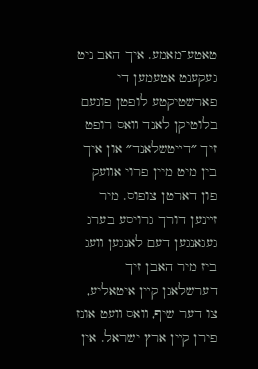טאטע־מאמע. איך האב ניט געקענט אטעמען די פארשטיקטע לופטן פונעם בלוטיקן לאנד װאס רופט זיך ״דײטשלאנד״ און איך בין מיט מיין פרוי אװעק פון דארטן צופוס. מיר זײנען דורך גרויסע בערג געגאנגען דעם לאנגען װעג ביז מיר האבן זיך דערשלאגן קײן איטאליע, צו דער שיף, װאס װעט אונז פירן קײן ארץ ישראל. אין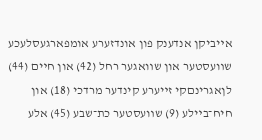אײביקן אנדענק פון אונדזערע אומפארגעסלעכע שװעסטער און שװאגער רחל (42) און חײם (44) לןאגרינםקי זײערע קינדער מרדכי (18) און חיח־בײלע (9) שװעסטער כת־שבע (45) אלע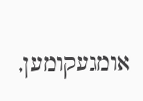אומגעקומען,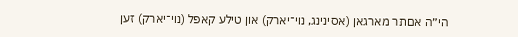הי״ה אםתר מארגאן (אסינינג, נױ־יארק) און טילע קאפל (נױ־יארק) זען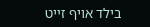בילד אויף זײט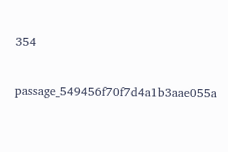354

passage_549456f70f7d4a1b3aae055a